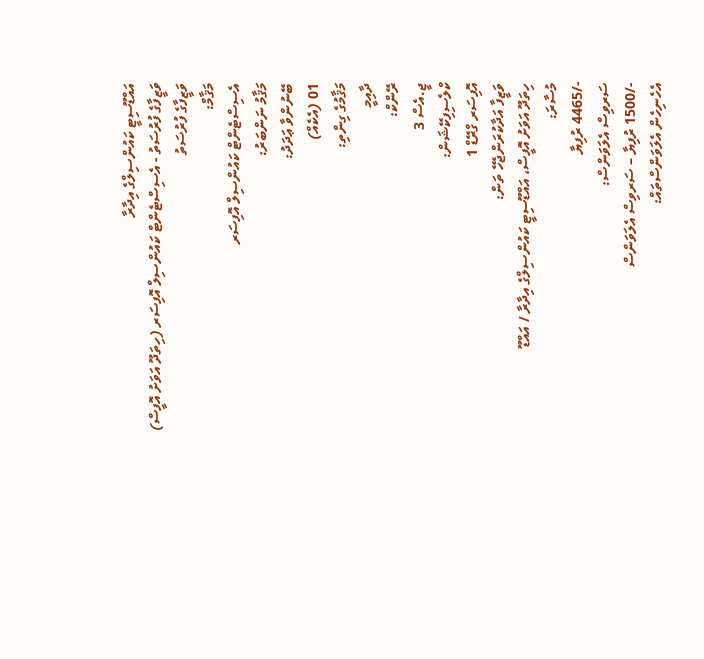އައްޑޫސިޓީ ކައުންސިލްގެ އިދާރާ
ވަޒީފާގެ ފުރުސަތު - އެސިސްޓެންޓް ކައުންސިލް އޮފިސަރ (ހިތަދޫ އަވަށު އޮފީސް)
ވަޒީފާގެ ފުރުސަތު
މަޤާމް:
އެސިސްޓެންޓް ކައުންސިލް އޮފިސަރ
މަޤާމު ނަންބަރު:
ބޭނުންވާ ޢަދަދު:
01 (އެކެއް)
މަޤާމުގެ ގިންތި:
ދާއިމީ
ރޭންކް:
ޖީ.އެސް 3
ކްލެސިފިކޭޝަން:
އޮފިސަރ ގްރޭޑް 1
ވަޒީފާ އަދާކުރަންޖެހޭ ތަން:
ހިތަދޫ އަވަށު އޮފީސް، އައްޑޫސިޓީ ކައުންސިލްގެ އިދާރާ / އައްޑޫ
މުސާރަ:
-/4465 ރުފިޔާ
ސަރވިސް އެލަވަންސް:
-/1500 ރުފިޔާ – ސަރވިސް އެލަވަންސް
އެހެނިހެން އެލަވަންސްތައް: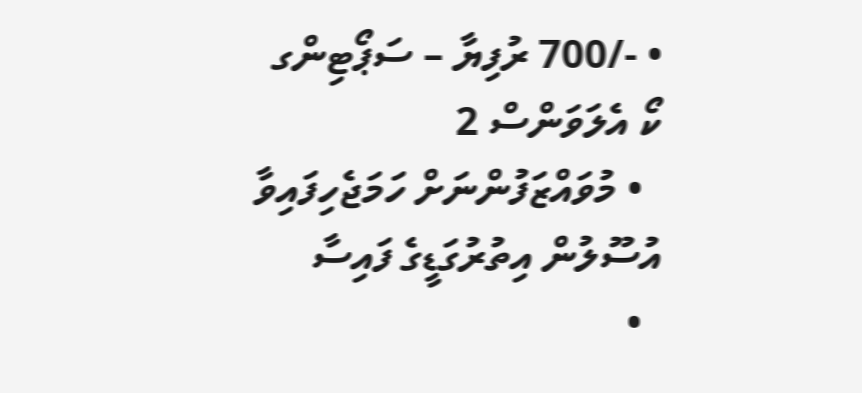• -/700 ރުފިޔާ – ސަޕޯޓިންގ ކޯ އެލަވަންސް 2
  • މުވައްޒަފުންނަށް ހަމަޖެހިފައިވާ އުސޫލުން އިތުރުގަޑީގެ ފައިސާ
  •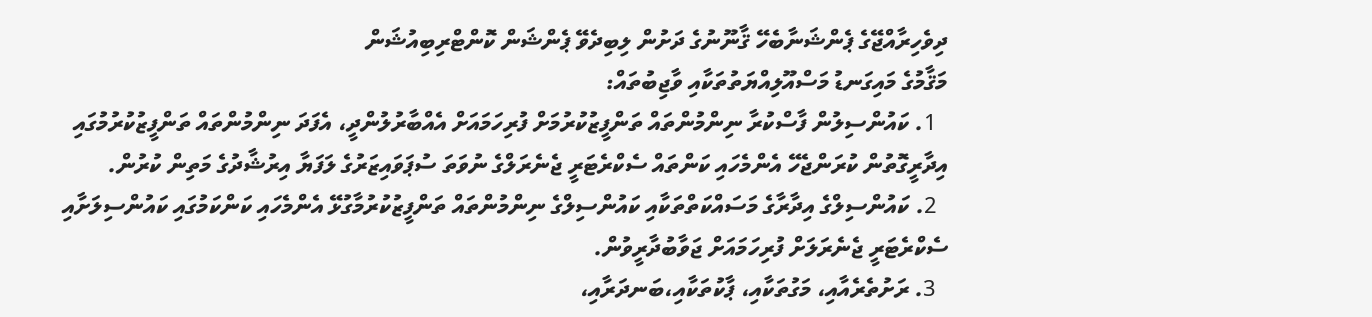ދިވެހިރާއްޖޭގެ ޕެންޝަނާބެހޭ ޤާނޫނުގެ ދަށުން ލިބިދެވޭ ޕެންޝަން ކޮންޓްރިބިއުޝަން
މަޤާމުގެ މައިގަނޑު މަސްއޫލިއްޔަތުތަކާއި ވާޖިބުތައް:
  1. ކައުންސިލުން ފާސްކުރާ ނިންމުންތައް ތަންފީޒުކުރުމަށް ފުރިހަމައަށް އެއްބާރުލުންދީ، އެފަދަ ނިންމުންތައް ތަންފީޒުކުރުމުގައި އިދާރީގޮތުން ކުރަންޖެހޭ އެންމެހައި ކަންތައް ސެކްރެޓަރީ ޖެނެރަލްގެ ނުވަތަ ސުޕަވައިޒަރުގެ ލަފަޔާ އިރުޝާދުގެ މަތިން ކުރުން.
  2. ކައުންސިލްގެ އިދާރާގެ މަސައްކަތްތަކާއި ކައުންސިލްގެ ނިންމުންތައް ތަންފީޒުކުރުމާގުޅޭ އެންމެހައި ކަންކަމުގައި ކައުންސިލަށާއި ސެކްރެޓަރީ ޖެނެރަލަށް ފުރިހަމައަށް ޖަވާބުދާރީވުން.
  3. ރަށުތެރެއާއި، މަގުތަކާއި، ޕާކުތަކާއި،ބަނދަރާއި،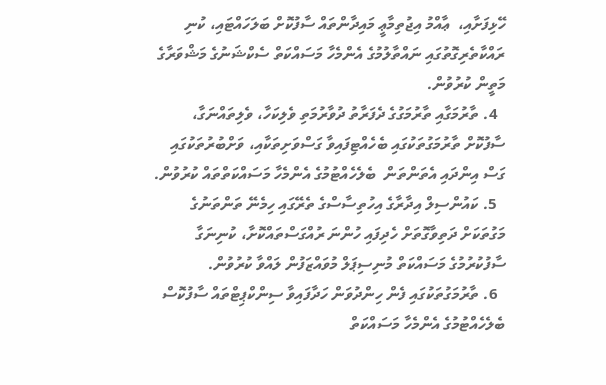ހޭޅިފަށާއި،  ޢާއްމު އިޖުތިމާޢީ މައިދާންތައް ސާފުކޮށް ބަލަހައްޓައި، ކުނި ރައްކާތެރިގޮތުގައި ނައްތާލުމުގެ އެންމެހާ މަސައްކަތް ސެކްޝަނުގެ މަޝްވަރާގެ މަތީން ކުރުވުން.
  4. ތާރުމަގާއި ތާރުމަގުގެ ދެފަރާތު ދުވާރުމަތި ވެލިކަހާ، ވެލިތައްނަގާ، ސާފުކޮށް ތާރުމަގުތަކުގައި ބެހެއްޓިފައިވާ ގަސްވަށިތަކާއި، ވަށްބުރުތަކުގައި ގަސް އިންދައި އެތަންތަން  ބެލެހެއްޓުމުގެ އެންމެހާ މަސައްކަތްތައް ކުރުވުން.
  5. ކައުންސިލް އިދާރާގެ އިހުތިސާސްގެ ތެރޭގައި ހިމެނޭ ތަންތަނުގެ މަގުތަކަށް ދަތިވާގޮތަށް ހެދިފައި ހުންނަ ރުއްގަސްތައްކޮށާ، ކުނިނަގާ ސާފުކުރުމުގެ މަސައްކަތް މުނިސިޕަލް މުވައްޒަފުން ލައްވާ ކުރުވުން.
  6. ތާރުމަގުތަކުގައި ފެން ހިންދުވަން ހަދާފައިވާ ސިންކްޕިޓްތައް ސާފުކޮސް ބެލެހެއްޓުމުގެ އެންމެހާ މަސައްކަތް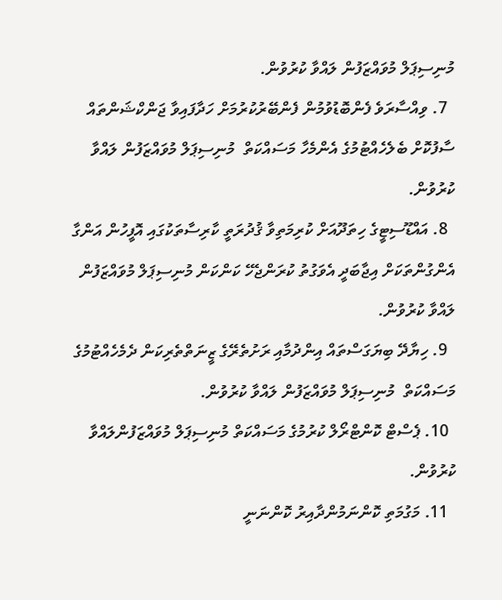މުނިސިޕަލް މުވައްޒަފުން ލައްވާ ކުރުވުން.
  7. ވިއްސާރަވެ ފެންބޮޑުވުމުން ފެންބޭރުކުރުމަށް ހަދާފައިވާ ޖަންކްޝަންތައް ސާފުކޮށް ބެލެހެއްޓުމުގެ އެންމެހާ މަސައްކަތް  މުނިސިޕަލް މުވައްޒަފުން ލައްވާ ކުރުވުން.
  8. އައްޑޫސިޓީގެ ހިތަދޫއަށް ކުރިމަތިވާ ޤުދުރަތީ ކާރިސާތަކުގައި އޮފީހުން އަންގާ އެންގުންތަކަށް އިޖާބަދީ އެވަގުތު ކުރަންޖެހޭ ކަންކަން މުނިސިޕަލް މުވައްޒަފުން ލައްވާ ކުރުވުން.
  9. ހިޔާދޭ ބިޔަގަސްތައް އިންދުމާއި ރަށުތެރޭގެ ޒީނަތްތެރިކަން ދެމެހެއްޓުމުގެ މަސައްކަތް  މުނިސިޕަލް މުވައްޒަފުން ލައްވާ ކުރުވުން.
  10. ޕެސްޓް ކޮންޓްރޯލް ކުރުމުގެ މަސައްކަތް މުނިސިޕަލް މުވައްޒަފުންލައްވާ ކުރުވުން.
  11. މަގުމަތި ކޮންނަމުންދާއިރު ކޮންނަނީ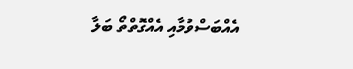އެއްބަސްވުމާއި އެއްގޮތްތޯ ބަލާ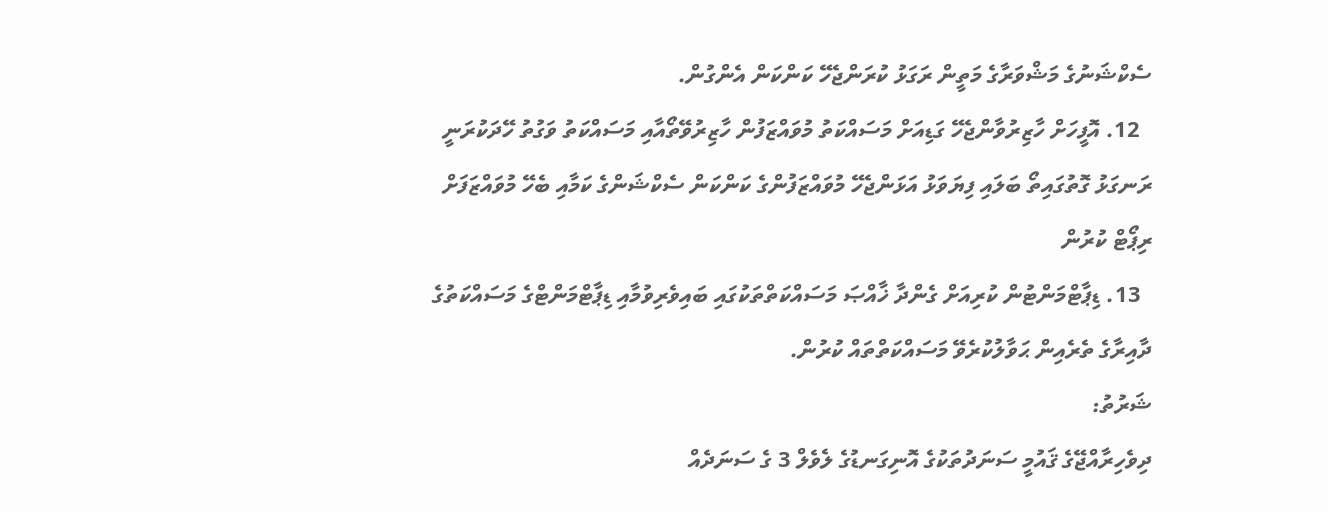ސެކްޝަނުގެ މަޝްވަރާގެ މަތީން ރަގަޅު ކުރަންޖެހޭ ކަންކަން އެންގުން.
  12. އޮފީހަށް ހާޒިރުވާންޖެހޭ ގަޑިއަށް މަސައްކަތު މުވައްޒަފުން ހާޒިރުވޭތޯއާއި މަސައްކަތު ވަގުތު ހޭދަކުރަނީ ރަނގަޅު ގޮތުގައިތޯ ބަލައި ފިޔަވަޅު އަޅަންޖެހޭ މުވައްޒަފުންގެ ކަންކަން ސެކްޝަންގެ ކަމާއި ބެހޭ މުވައްޒަފަށް ރިޕޯޓް ކުރުން
  13. ޑިޕާޓްމަންޓުން ކުރިއަށް ގެންދާ ޚާއްޞަ މަސައްކަތްތަކުގައި ބައިވެރިވުމާއި ޑިޕާޓްމަންޓްގެ މަސައްކަތުގެ ދާއިރާގެ ތެރެއިން ޙަވާލުކުރެވޭ މަސައްކަތްތައް ކުރުން.
ޝަރުތު:
ދިވެހިރާއްޖޭގެ ޤައުމީ ސަނަދުތަކުގެ އޮނިގަނޑުގެ ލެވެލް 3 ގެ ސަނަދެއް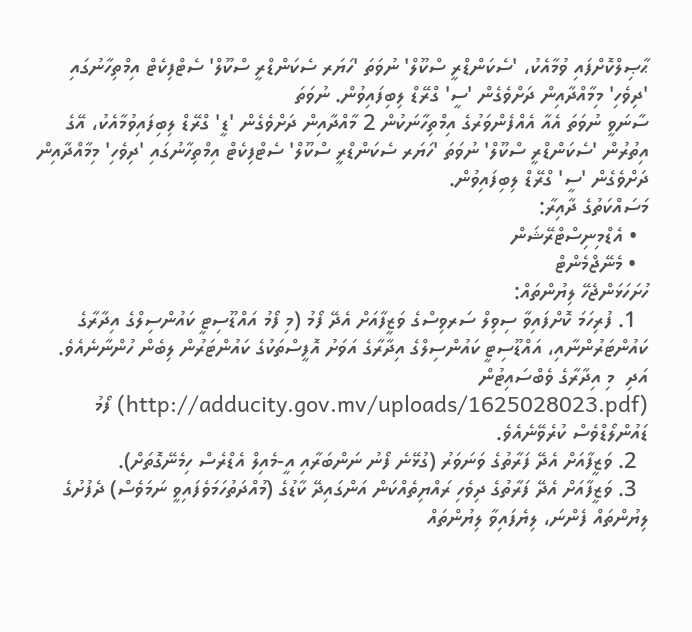ޙާޞިލްކޮށްފައި ވުމާއެކު، 'ސެކަންޑްރީ ސްކޫލް' ނުވަތަ 'ހަޔަރ ސެކަންޑްރީ ސްކޫލް' ސެޓްފިކެޓް އިމްތިހާނުގައި 'ދިވެހި' މިމާއްދާއިން ދަށްވެގެން 'ސީ' ގްރޭޑް ލިބިފައިވުން. ނުވަތަ
ސާނަވީ ނުވަތަ އެއާ އެއްފެންވަރުގެ އިމްތިހާނަކުން 2 މާއްދާއިން ދަށްވެގެން 'ޑީ' ގްރޭޑް ލިބިފައިވުމާއެކު، އޭގެ އިތުރުން 'ސެކަންޑްރީ ސްކޫލް' ނުވަތަ 'ހަޔަރ ސެކަންޑްރީ ސްކޫލް' ސެޓްފިކެޓް އިމްތިހާނުގައި 'ދިވެހި' މިމާއްދާއިން ދަށްވެގެން 'ސީ' ގްރޭޑް ލިބިފައިވުން.
މަސައްކަތުގެ ދާއިރާ:
  • އެޑްމިނިސްޓްރޭޝަން
  • މެނޭޖްމެންޓް
ހުށަހަޅަންޖެހޭ ލިޔުންތައް:
  1. ފުރިހަމަ ކޮށްފައިވާ ސިވިލް ސަރވިސްގެ ވަޒީފާއަށް އެދޭ ފޯމު (މި ފޯމު އައްޑޫސިޓީ ކައުންސިލްގެ އިދާރާގެ ކައުންޓަރުންނާއި، އައްޑޫސިޓީ ކައުންސިލްގެ އިދާރާގެ އަވަށު އޮފީސްތަކުގެ ކައުންޓަރުން ލިބެން ހުންނާނެއެވެ. އަދި  މި އިދާރާގެ ވެބްސައިޓުން (http://adducity.gov.mv/uploads/1625028023.pdf) ފޯމު ޑައުންލޯޑްވެސް ކުރެވޭނެއެވެ.
  2. ވަޒީފާއަށް އެދޭ ފަރާތުގެ ވަނަވަރު (ގުޅޭނެ ފޯނު ނަންބަރާއި އީ-މެއިލް އެޑްރެސް ހިމެނޭގޮތަށް).
  3. ވަޒީފާއަށް އެދޭ ފަރާތުގެ ދިވެހި ރައްޔިތެއްކަން އަންގައިދޭ ކާޑުގެ (މުއްދަތުހަމަވެފައިވީ ނަމަވެސް) ދެފުށުގެ ލިޔުންތައް ފެންނަ، ލިޔެފައިވާ ލިޔުންތައް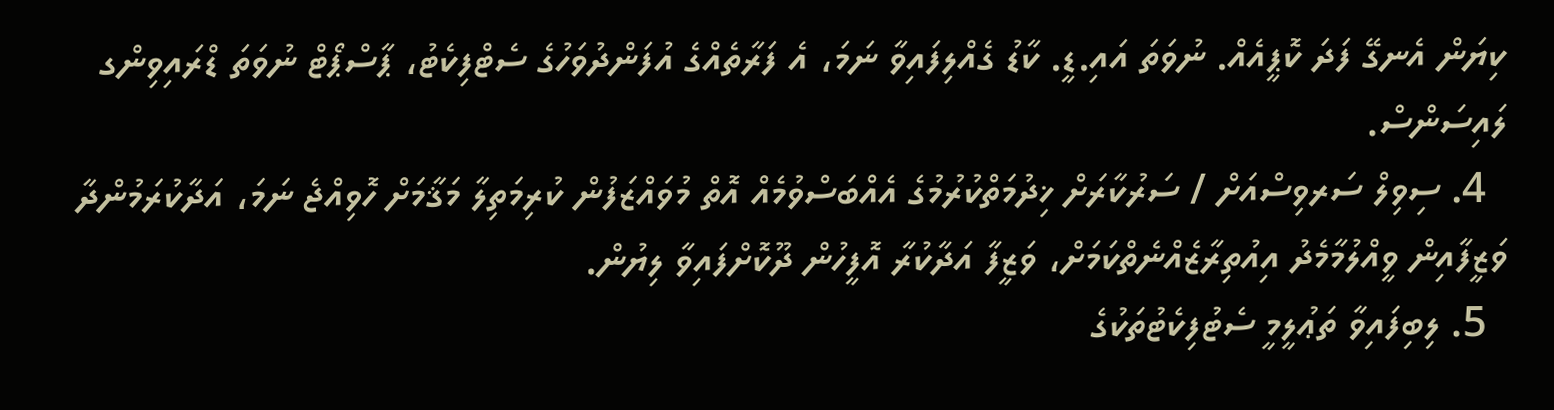ކިޔަން އެނގޭ ފަދަ ކޮޕީއެއް. ނުވަތަ އައި.ޑީ. ކާޑު ގެއްލިފައިވާ ނަމަ، އެ ފަރާތެއްގެ އުފަންދުވަހުގެ ސެޓްފިކެޓު، ޕާސްޕޯޓް ނުވަތަ ޑްރައިވިންގ ލައިސަންސް.
  4. ސިވިލް ސަރވިސްއަށް / ސަރުކާރަށް ޚިދުމަތްކުރުމުގެ އެއްބަސްވުމެއް އޮތް މުވައްޒަފުން ކުރިމަތިލާ މަޤާމަށް ހޮވިއްޖެ ނަމަ، އަދާކުރަމުންދާ ވަޒީފާއިން ވީއްލުމާމެދު އިއުތިރާޒެއްނެތްކަމަށް، ވަޒީފާ އަދާކުރާ އޮފީހުން ދޫކޮށްފައިވާ ލިޔުން.
  5. ލިބިފައިވާ ތަޢުލީމީ ސެޓުފިކެޓުތަކުގެ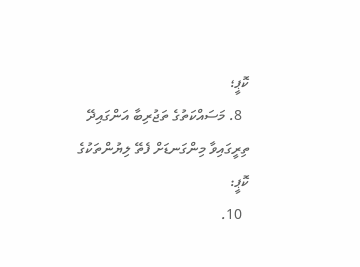ކޮޕީ؛
  8. މަސައްކަތުގެ ތަޖުރިބާ އަންގައިދޭ ތިރީގައިވާ މިންގަނޑަށް ފެތޭ ލިޔުންތަކުގެ ކޮޕީ:
  10.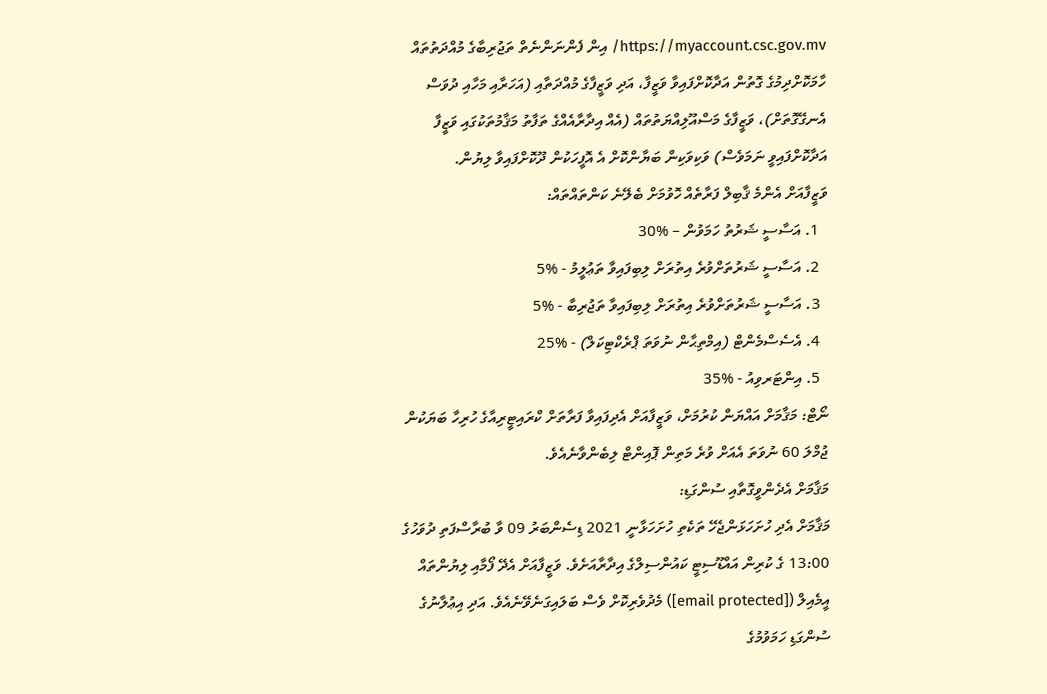https://myaccount.csc.gov.mv/ އިން ފެންނަންނެތް ތަޖުރިބާގެ މުއްދަތުތައް ހާމަކޮށްދިމުގެ ގޮތުން އަދާކޮށްފައިވާ ވަޒީފާ، އަދި ވަޒީފާގެ މުއްދަތާއި (އަހަރާއި މަހާއި ދުވަސް އެނގޭގޮތަށް)، ވަޒީފާގެ މަސްއޫލިއްޔަތުތައް (އެއް އިދާރާއެއްގެ ތަފާތު މަޤާމުތަކުގައި ވަޒީފާ އަދާކޮށްފައިވީ ނަމަވެސް) ވަކިވަކިން ބަޔާންކޮށް އެ އޮފީހަކުން ދޫކޮށްފައިވާ ލިޔުން.
ވަޒީފާއަށް އެންމެ ޤާބިލް ފަރާތެއް ހޮވުމަށް ބެލޭނެ ކަންތައްތައް:
  1. އަސާސީ ޝަރުތު ހަމަވުން – %30
  2. އަސާސީ ޝަރުތަށްވުރެ އިތުރަށް ލިބިފައިވާ ތަޢުލީމު - %5
  3. އަސާސީ ޝަރުތަށްވުރެ އިތުރަށް ލިބިފައިވާ ތަޖުރިބާ - %5
  4. އެސެސްމެންޓް (އިމްތިޙާން ނުވަތަ ޕްރެކްޓިކަލް) - %25
  5. އިންޓަރވިއު - %35
ނޯޓް: މަޤާމަށް އައްޔަން ކުރުމަށް، ވަޒީފާއަށް އެދިފައިވާ ފަރާތަށް ކްރައިޓީރިއާގެ ހުރިހާ ބަޔަކުން  ޖުމްލަ 60 ނުވަތަ އެއަށް ވުރެ މަތިން ޕޮއިންޓް ލިބެންވާނެއެވެ.
މަޤާމަށް އެދެންވީގޮތާއި ސުންގަޑި:
މަޤާމަށް އެދި ހުށަހަޅަންޖެހޭ ތަކެތި ހުށަހަޅާނީ 2021 ޑިސެންބަރު 09 ވާ ބުރާސްފަތި ދުވަހުގެ 13:00 ގެ ކުރިން އައްޑޫސިޓީ ކައުންސިލްގެ އިދާރާއަށެވެ. ވަޒީފާއަށް އެދޭ ފޯމާއި ލިޔުންތައް އީމެއިލް ([email protected]) މެދުވެރިކޮށް ވެސް ބަލައިގަނެވޭނެއެވެ. އަދި އިޢުލާނުގެ ސުންގަޑި ހަމަވުމުގެ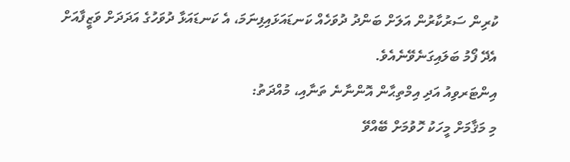ކުރިން ސަރުކާރުން އަލަށް ބަންދު ދުވަހެއް ކަނޑައަޅައިފިނަމަ، އެ ކަނޑައަޅާ ދުވަހުގެ އަދަދަށް ވަޒީފާއަށް އެދޭ ފޯމު ބަލައިގަނެވޭނެއެވެ.
އިންޓަރވިއު އަދި އިމްތިޙާން އޮންނާނެ ތަނާއި، މުއްދަތު:
މި މަޤާމަށް މީހަކު ހޮވުމަށް ބޭއްވޭ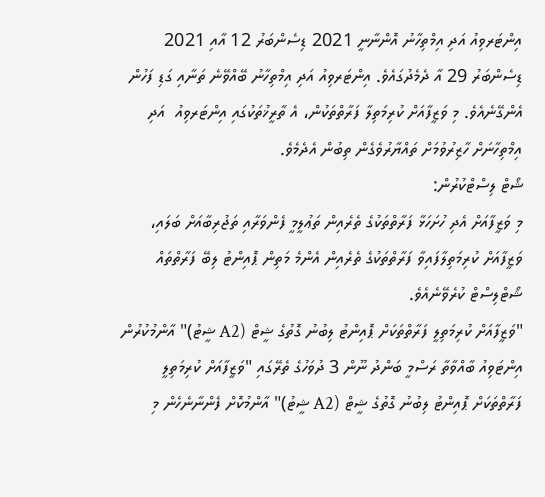އިންޓަރވިއު އަދި އިމްތިހާނު އޮންނާނީ 2021 ޑިސެންބަރު 12 އާއި 2021 ޑިސެންބަރު 29 އާ ދެމެދުގައެވެ. އިންޓަރވިއު އަދި އިމްތިހާނު ބޭއްވޭނެ ތަނާއި ގަޑި ފަހުން އެންގޭނެއެވެ. މި ވަޒީފާއަށް ކުރިމަތިލާ ފަރާތްތަކުން، އެ ތާރީޚުތަކުގައި އިންޓަރވިއު  އަދި އިމްތިހާނަށް ހާޒިރުވުމަށް ތައްޔާރުވެގެން ތިބުން އެދެމެވެ.
ޝޯޓް ލިސްޓްކުރުން:
މި ވަޒީފާއަށް އެދި ހުށަހަޅާ ފަރާތްތަކުގެ ތެރެއިން ތަޢުލީމީ ފެންވަރާއި ތަޖުރިބާއަށް ބަލައި، ވަޒީފާއަށް ކުރިމަތިލާފައިވާ ފަރާތްތަކުގެ ތެރެއިން އެންމެ މަތިން ޕޮއިންޓު ލިބޭ ފަރާތްތައް ޝޯޓްލިސްޓް ކުރެވޭނެއެވެ.
"ވަޒީފާއަށް ކުރިމަތިލީ ފަރާތްތަކަށް ޕޮއިންޓު ލިބުނު ގޮތުގެ ޝީޓް (A2 ޝީޓު)" އާންމުކުރުން
އިންޓަވިއު ބާއްވާތާ ރަސްމީ ބަންދު ނޫން 3 ދުވަހުގެ ތެރޭގައި "ވަޒީފާއަށް ކުރިމަތިލީ ފަރާތްތަކަށް ޕޮއިންޓު ލިބުނު ގޮތުގެ ޝީޓް (A2 ޝީޓު)" އާންމުކޮށް ފެންނާނެހެން މި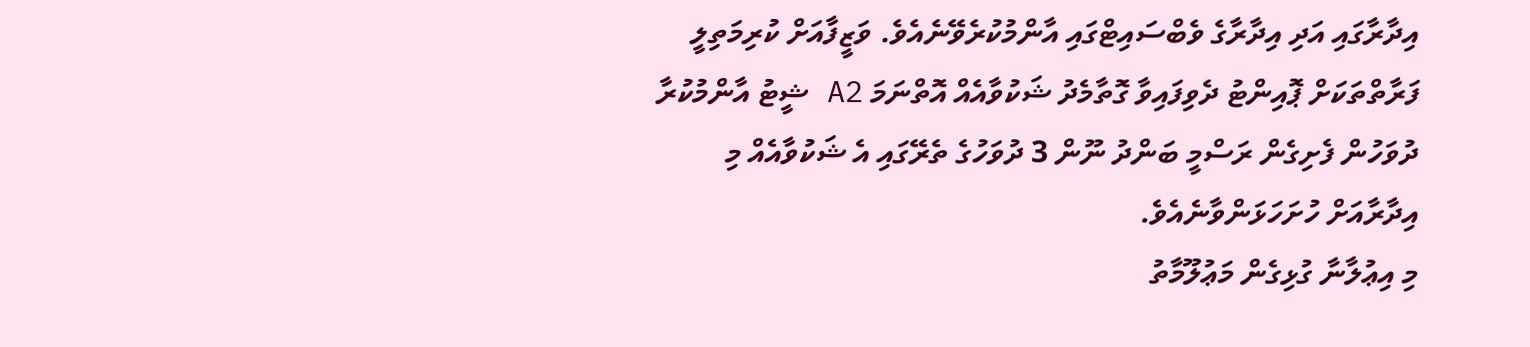އިދާރާގައި އަދި އިދާރާގެ ވެބްސައިޓްގައި އާންމުކުރެވޭނެއެވެ. ވަޒީފާއަށް ކުރިމަތިލީ ފަރާތްތަކަށް ޕޮއިންޓު ދެވިފައިވާ ގޮތާމެދު ޝަކުވާއެއް އޮތްނަމަ A2 ޝީޓު އާންމުކުރާ ދުވަހުން ފެށިގެން ރަސްމީ ބަންދު ނޫން 3 ދުވަހުގެ ތެރޭގައި އެ ޝަކުވާއެއް މި އިދާރާއަށް ހުށަހަޅަންވާނެއެވެ.
މި އިޢުލާނާ ގުޅިގެން މަޢުލޫމާތު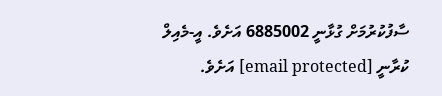ސާފުކުރުމަށް ގުޅާނީ 6885002 އަށެވެ. އީ-މެއިލް ކުރާނީ [email protected] އަށެވެ.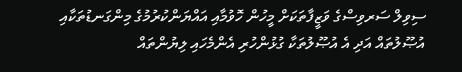ސިވިލް ސަރވިސްގެ ވަޒީފާތަކަށް މީހުން ހޮވުމާއި އައްޔަންކުރުމުގެ މިންގަނޑުތަކާއި އުޞޫލުތައް އަދި އެ އުޞޫލުތަކާ ގުޅުންހުރި އެންމެހައި ލިޔުންތައް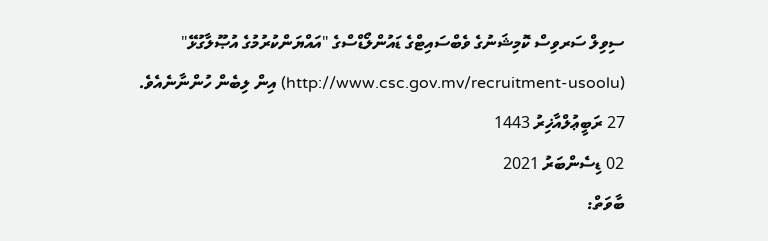ސިވިލް ސަރވިސް ކޮމިޝަނުގެ ވެބްސައިޓްގެ ޑައުންލޯޑްސްގެ "އައްޔަންކުރުމުގެ އުޞޫލާގުޅޭ" (http://www.csc.gov.mv/recruitment-usoolu) އިން ލިބެން ހުންނާނެއެވެ.
27 ރަބީޢުލްއާޚިރު 1443
02 ޑިސެންބަރު 2021
ބާވަތް: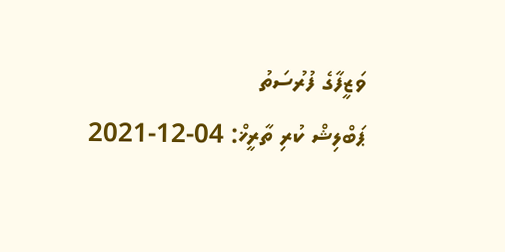ވަޒީފާގެ ފުރުސަތު
ޕަބްލިޝް ކުރި ތާރީޚް: 04-12-2021